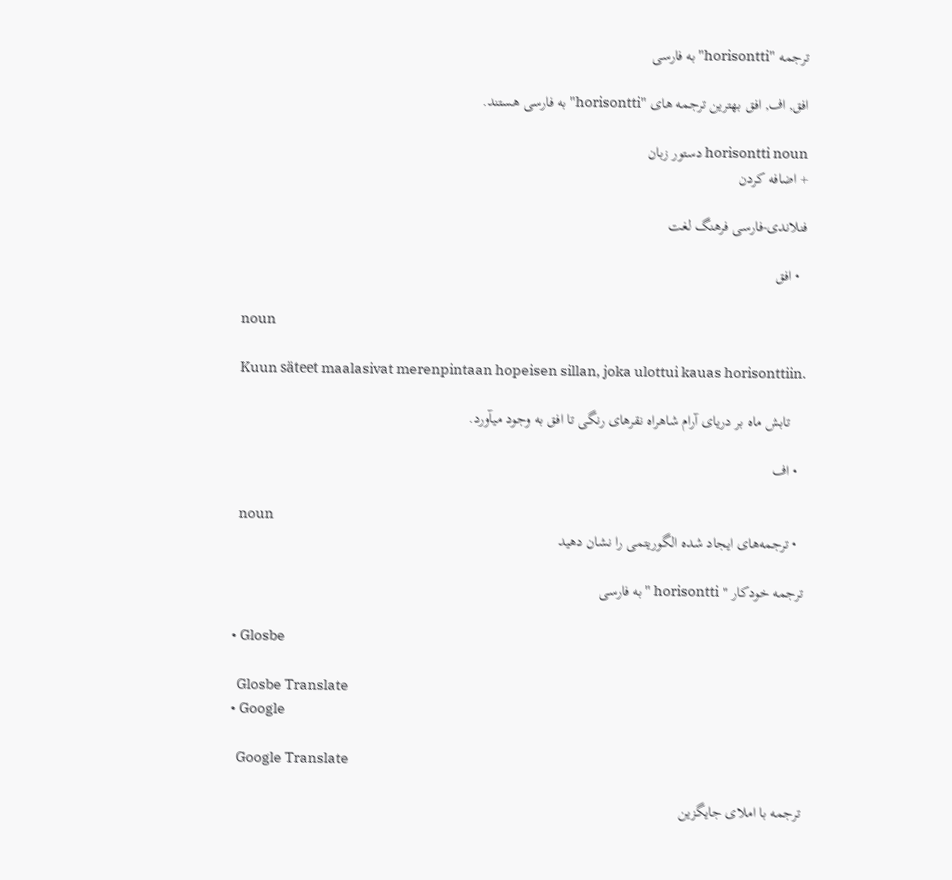ترجمه "horisontti" به فارسی

افق, اف, افق بهترین ترجمه های "horisontti" به فارسی هستند.

horisontti noun دستور زبان
+ اضافه کردن

فنلاندی-فارسی فرهنگ لغت

  • افق

    noun

    Kuun säteet maalasivat merenpintaan hopeisen sillan, joka ulottui kauas horisonttiin.

    تابش ماه بر دریای آرام شاهراه نقرهای رنگی تا افق به وجود میآورد.

  • اف

    noun
  • ترجمه‌های ایجاد شده الگوریتمی را نشان دهید

ترجمه خودکار " horisontti " به فارسی

  • Glosbe

    Glosbe Translate
  • Google

    Google Translate

ترجمه با املای جایگزین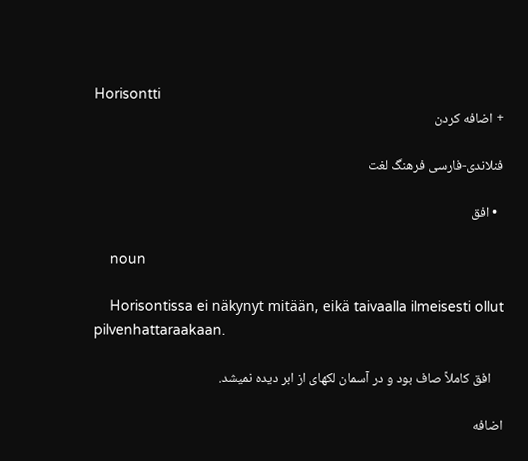Horisontti
+ اضافه کردن

فنلاندی-فارسی فرهنگ لغت

  • افق

    noun

    Horisontissa ei näkynyt mitään, eikä taivaalla ilmeisesti ollut pilvenhattaraakaan.

    افق کاملاً صاف بود و در آسمان لکهای از ابر دیده نمیشد.

اضافه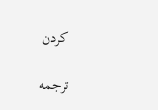کردن

ترجمه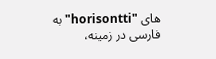های "horisontti" به فارسی در زمینه،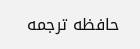حافظه ترجمه